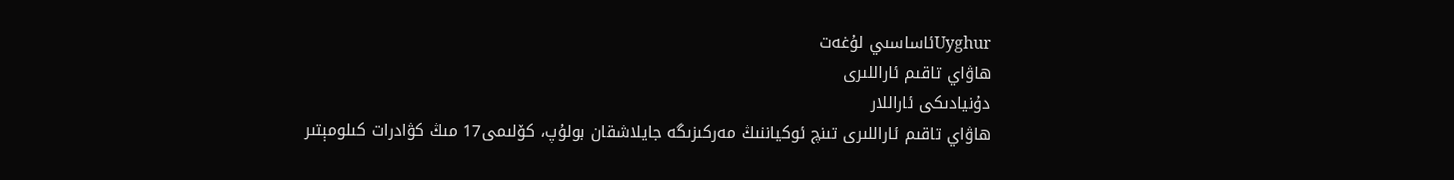Uyghurئاساسىي لۇغەت
ھاۋاي تاقىم ئاراللىرى
دۇنيادىكى ئاراللار
ھاۋاي تاقىم ئاراللىرى تىنچ ئوكياننىڭ مەركىزىگە جايلاشقان بولۇپ، كۆلىمى17 مىڭ كۋادرات كىلومېتىر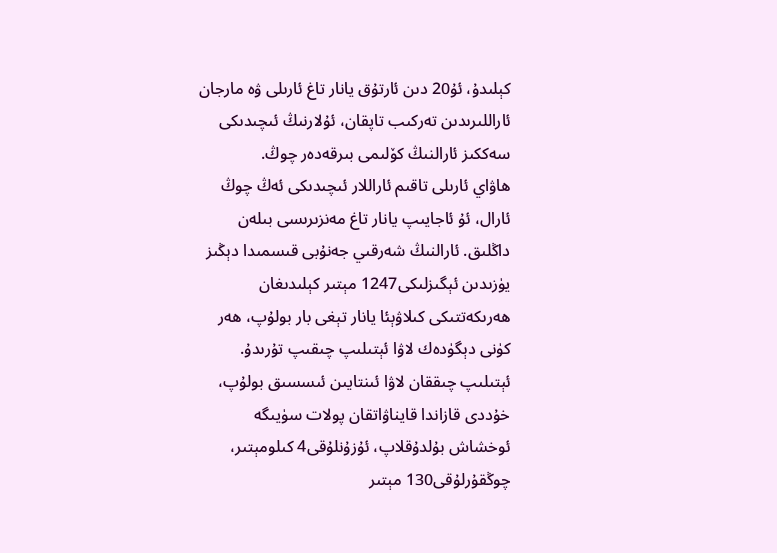كېلىدۇ، ئۇ20 دىن ئارتۇق يانار تاغ ئارىلى ۋە مارجان ئاراللىرىدىن تەركىب تاپقان، ئۇلارنىڭ ئىچىدىكى سەككىز ئارالنىڭ كۆلىمى بىرقەدەر چوڭ.
ھاۋاي ئارىلى تاقىم ئاراللار ئىچىدىكى ئەڭ چوڭ ئارال، ئۇ ئاجايىپ يانار تاغ مەنزىرىسى بىلەن داڭلىق. ئارالنىڭ شەرقىي جەنۇبى قىسمىدا دېڭىز يۈزىدىن ئېگىزلىكى1247 مېتىر كېلىدىغان ھەرىكەتتىكى كىلاۋېئا يانار تېغى بار بولۇپ، ھەر كۈنى دېگۈدەك لاۋا ئېتىلىپ چىقىپ تۇرىدۇ. ئېتىلىپ چىققان لاۋا ئىنتايىن ئىسسىق بولۇپ، خۇددى قازاندا قايناۋاتقان پولات سۈيىگە ئوخشاش بۇلدۇقلاپ، ئۇزۇنلۇقى4 كىلومېتىر، چوڭقۇرلۇقى130 مېتىر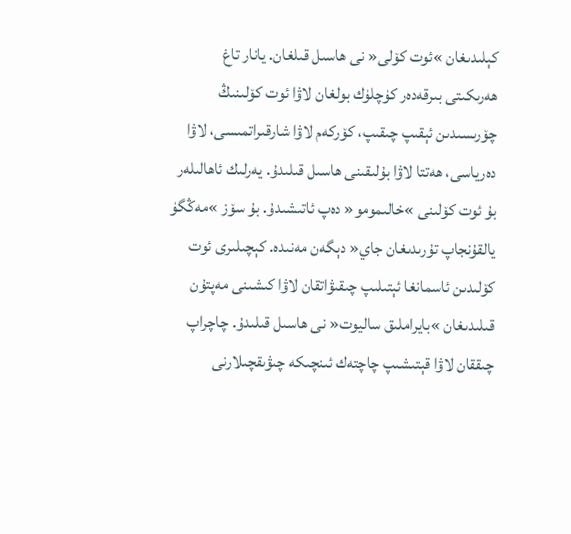كېلىدىغان »ئوت كۆلى« نى ھاسىل قىلغان. يانار تاغ ھەرىكىتى بىرقەدەر كۈچلۈك بولغان لاۋا ئوت كۆلىنىڭ چۆرىسىدىن ئېقىپ چىقىپ، كۆركەم لاۋا شارقىراتمىسى، لاۋا دەرياسى، ھەتتا لاۋا بۇلىقىنى ھاسىل قىلىدۇ. يەرلىك ئاھالىلەر بۇ ئوت كۆلىنى »خالىمومو« دەپ ئاتىشىدۇ. بۇ سۆز »مەڭگۈ يالقۇنجاپ تۇرىدىغان جاي« دېگەن مەنىدە. كېچىلىرى ئوت كۆلىدىن ئاسمانغا ئېتىلىپ چىقىۋاتقان لاۋا كىشىنى مەپتۇن قىلىدىغان »بايراملىق ساليوت« نى ھاسىل قىلىدۇ. چاچراپ چىققان لاۋا قېتىشىپ چاچتەك ئىنچىكە چىۋىقچىلارنى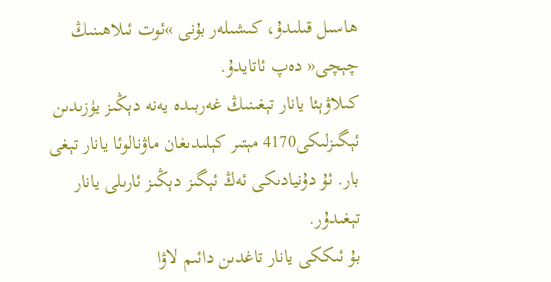ھاسىل قىلىدۇ، كىشىلەر بۇنى »ئوت ئىلاھىنىڭ چېچى« دەپ ئاتايدۇ.
كىلاۋېئا يانار تېغىنىڭ غەربىدە يەنە دېڭىز يۈزىدىن ئېگىزلىكى4170 مېتىر كېلىدىغان ماۋنالوئا يانار تېغى بار. ئۇ دۇنيادىكى ئەڭ ئېگىز دېڭىز ئارىلى يانار تېغىدۇر.
بۇ ئىككى يانار تاغدىن دائىم لاۋا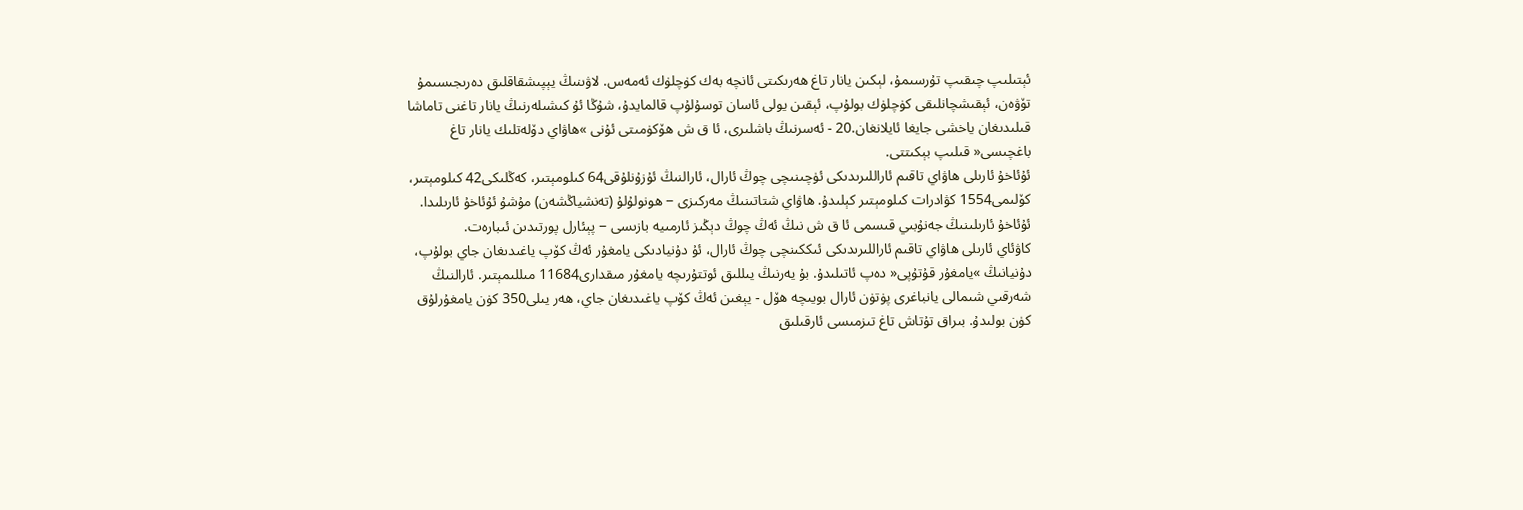ئېتىلىپ چىقىپ تۇرسىمۇ، لېكىن يانار تاغ ھەرىكىتى ئانچە بەك كۈچلۈك ئەمەس. لاۋىنىڭ يېپىشقاقلىق دەرىجىسىمۇ تۆۋەن، ئېقىشچانلىقى كۈچلۈك بولۇپ، ئېقىن يولى ئاسان توسۇلۇپ قالمايدۇ، شۇڭا ئۇ كىشىلەرنىڭ يانار تاغنى تاماشا قىلىدىغان ياخشى جايغا ئايلانغان.20 - ئەسرنىڭ باشلىرى، ئا ق ش ھۆكۈمىتى ئۇنى »ھاۋاي دۆلەتلىك يانار تاغ باغچىسى« قىلىپ بېكىتتى.
ئۇئاخۇ ئارىلى ھاۋاي تاقىم ئاراللىرىدىكى ئۈچىنىچى چوڭ ئارال، ئارالنىڭ ئۇزۇنلۇقى64 كىلومېتىر، كەڭلىكى42 كىلومېتىر، كۆلىمى1554 كۋادرات كىلومېتىر كېلىدۇ. ھاۋاي شتاتىنىڭ مەركىزى − ھونولۇلۇ (تەنشياڭشەن) مۇشۇ ئۇئاخۇ ئارىلىدا. ئۇئاخۇ ئارىلىنىڭ جەنۇبىي قىسمى ئا ق ش نىڭ ئەڭ چوڭ دېڭىز ئارمىيە بازىسى − پېئارل پورتىدىن ئىبارەت.
كاۋئاي ئارىلى ھاۋاي تاقىم ئاراللىرىدىكى ئىككىنچى چوڭ ئارال، ئۇ دۇنيادىكى يامغۇر ئەڭ كۆپ ياغىدىغان جاي بولۇپ، دۇنيانىڭ »يامغۇر قۇتۇپى« دەپ ئاتىلىدۇ. بۇ يەرنىڭ يىللىق ئوتتۇرىچە يامغۇر مىقدارى11684 مىللىمېتىر. ئارالنىڭ شەرقىي شىمالى يانباغرى پۈتۈن ئارال بويىچە ھۆل - يېغىن ئەڭ كۆپ ياغىدىغان جاي، ھەر يىلى350 كۈن يامغۇرلۇق كۈن بولىدۇ. بىراق تۇتاش تاغ تىزمىسى ئارقىلىق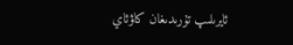ئايرىلىپ تۇرىدىغان كاۋئاي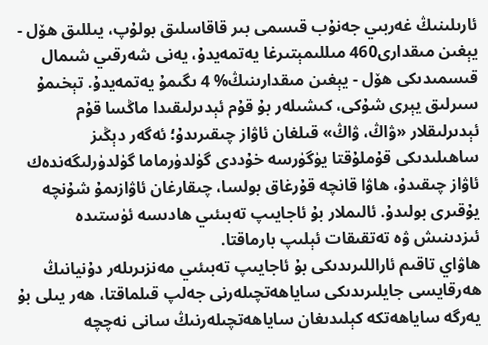ئارىلىنىڭ غەربىي جەنۇب قىسمى بىر قاقاسلىق بولۇپ، يىللىق ھۆل - يېغىن مىقدارى460 مىللىمېتىرغا يەتمەيدۇ، يەنى شەرقىي شىمال قىسمىدىكى ھۆل - يېغىن مىقدارىنىڭ% 4 ىگىمۇ يەتمەيدۇ. تېخىمۇ سىرلىق يېرى شۇكى، كىشىلەر بۇ قۇم ئېدىرلىقىدا ماڭسا قۇم ئېدىرلىقلار «ۋاڭ، ۋاڭ» قىلغان ئاۋاز چىقىرىدۇ؛ ئەگەر دېڭىز ساھىلىدىكى قۇملۇقتا يۈگۈرسە خۇددى گۈلدۈرماما گۈلدۈرلىگەندەك ئاۋاز چىقىدۇ، ھاۋا قانچە قۇرغاق بولسا، چىقارغان ئاۋازىمۇ شۇنچە يۇقىرى بولىدۇ. ئالىملار بۇ ئاجايىپ تەبىئىي ھادىسە ئۈستىدە ئىزدىنىش ۋە تەتقىقات ئېلىپ بارماقتا.
ھاۋاي تاقىم ئاراللىرىدىكى بۇ ئاجايىپ تەبىئىي مەنزىرىلەر دۇنيانىڭ ھەرقايسى جايلىرىدىكى ساياھەتچىلەرنى جەلپ قىلماقتا، ھەر يىلى بۇ يەرگە ساياھەتكە كېلىدىغان ساياھەتچىلەرنىڭ سانى نەچچە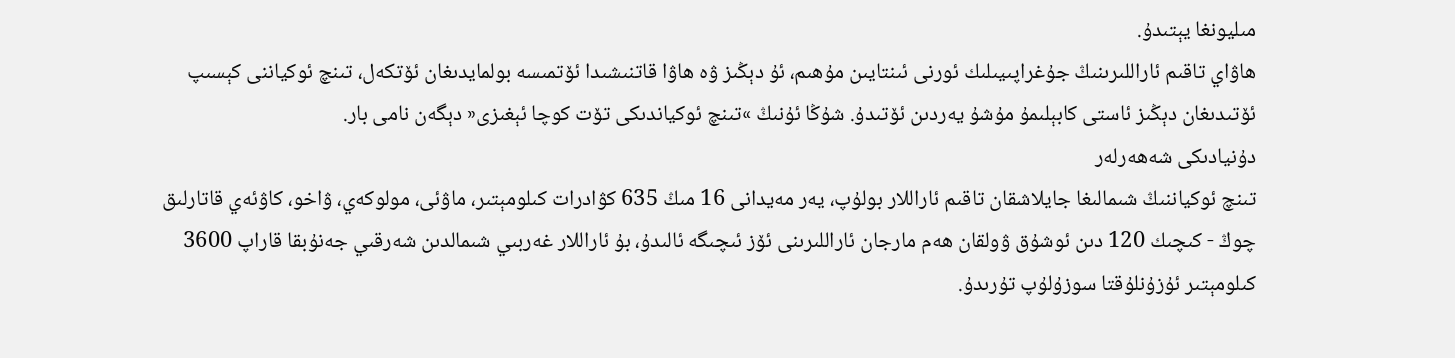مىليونغا يېتىدۇ.
ھاۋاي تاقىم ئاراللىرىنىڭ جۇغراپىيىلىك ئورنى ئىنتايىن مۇھىم، ئۇ دېڭىز ۋە ھاۋا قاتنىشىدا ئۆتمىسە بولمايدىغان ئۆتكەل، تىنچ ئوكياننى كېسىپ ئۆتىدىغان دېڭىز ئاستى كابېلىمۇ مۇشۇ يەردىن ئۆتىدۇ. شۇڭا ئۇنىڭ »تىنچ ئوكياندىكى تۆت كوچا ئېغىزى« دېگەن نامى بار.
دۇنيادىكى شەھەرلەر
تىنچ ئوكياننىڭ شىمالىغا جايلاشقان تاقىم ئاراللار بولۇپ، يەر مەيدانى 16 مىڭ 635 كۋادرات كىلومېتىر، ماۋئى، مولوكەي، ۋاخو، كاۋئەي قاتارلىق چوڭ - كىچىك 120 دىن ئوشۇق ۋولقان ھەم مارجان ئاراللىرىنى ئۆز ئىچىگە ئالىدۇ، بۇ ئاراللار غەربىي شىمالدىن شەرقىي جەنۇبقا قاراپ 3600 كىلومېتىر ئۇزۇنلۇقتا سوزۇلۇپ تۇرىدۇ.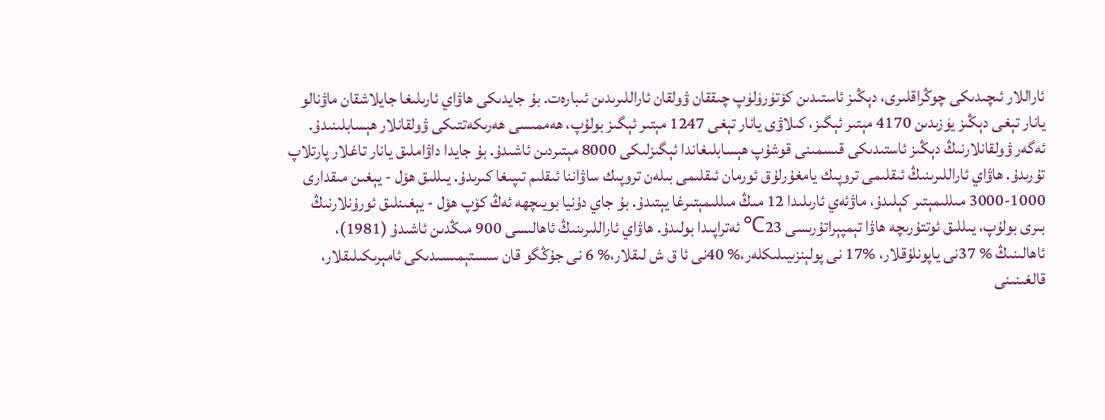ئاراللار ئىچىدىكى چوڭراقلىرى، دېڭىز ئاستىدىن كۆتۈرۈلۈپ چىققان ۋولقان ئاراللىرىدىن ئىبارەت. بۇ جايدىكى ھاۋاي ئارىلىغا جايلاشقان ماۋنالو يانار تېغى دېڭىز يۈزىدىن 4170 مېتىر ئېگىز، كىلاۋى يانار تېغى 1247 مېتىر ئېگىز بولۇپ، ھەممىسى ھەرىكەتتىكى ۋولقانلار ھېسابلىنىدۇ. ئەگەر ۋولقانلارنىڭ دېڭىز ئاستىدىكى قىسمىنى قوشۇپ ھېسابلىغاندا ئېگىزلىكى 8000 مېتىردىن ئاشىدۇ. بۇ جايدا داۋاملىق يانار تاغلار پارتلاپ تۇرىدۇ. ھاۋاي ئاراللىرىنىڭ ئىقلىمى تروپىك يامغۇرلۇق ئورمان ئىقلىمى بىلەن تروپىك ساۋاننا ئىقلىم تىپىغا كىرىدۇ. يىللىق ھۆل - يېغىن مىقدارى 1000-3000 مىللىمېتىر كېلىدۇ، ماۋئەي ئارىلىدا 12 مىڭ مىللىمېتىرغا يېتىدۇ. بۇ جاي دۇنيا بويىچھە ئەڭ كۆپ ھۆل - يېغىنلىق ئورۇنلارنىڭ بىرى بولۇپ، يىللىق ئوتتۇرىچە ھاۋا تېمپېراتۇرىسى 23℃ ئەتراپىدا بولىدۇ. ھاۋاي ئاراللىرىنىڭ ئاھالىسى 900 مىڭدىن ئاشىدۇ (1981)، ئاھالىنىڭ % 37نى ياپونلۇقلار، %17 نى پولېنزىيىلىكلەر،% 40نى ئا ق ش لىقلار،% 6 نى جۇڭگو قان سىستېمىسىدىكى ئامېرىكىلىقلار، قالغىنىنى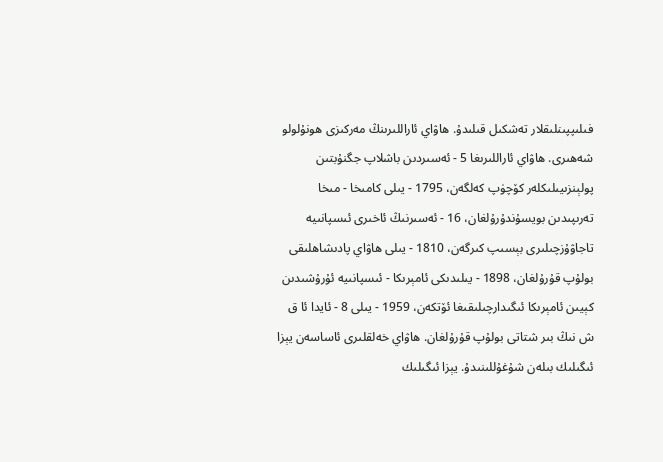فىلىپپىنلىقلار تەشكىل قىلىدۇ. ھاۋاي ئاراللىرىنڭ مەركىزى ھونۇلولو شەھىرى. ھاۋاي ئاراللىرىغا 5 - ئەسىردىن باشلاپ جگنۇبتىن پولېنزىيىلىكلەر كۆچۈپ كەلگەن، 1795 - يىلى كامىخا - مىخا تەرىپىدىن بويسۇندۇرۇلغان، 16 - ئەسىرنىڭ ئاخىرى ئىسپانىيە تاجاۋۇزچىلىرى بېسىپ كىرگەن، 1810 - يىلى ھاۋاي پادىشاھلىقى بولۇپ قۇرۇلغان، 1898 - يىلىدىكى ئامېرىكا - ئىسپانىيە ئۇرۇشىدىن كېيىن ئامېرىكا ئىگىدارچىلىقىغا ئۆتكەن، 1959 - يىلى 8 - ئايدا ئا ق ش نىڭ بىر شتاتى بولۇپ قۇرۇلغان. ھاۋاي خەلقلىرى ئاساسەن يېزا ئىگىلىك بىلەن شۇغۇللىنىدۇ. يېزا ئىگىلىك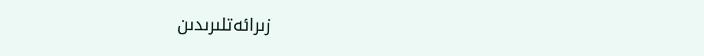زىرائەتلىرىدىن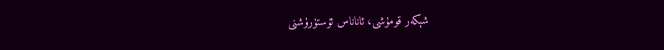شېكەر قومۇشى، ئاناناس ئۆستۈرۈشنى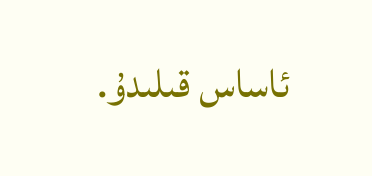ئاساس قىلىدۇ.